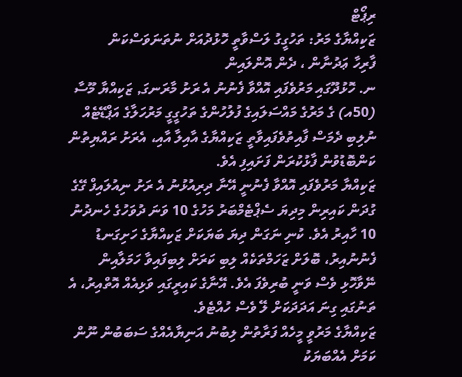ރިޕޯޓް
ޒަކިއްޔާގެ މަރު: ތަހުގީގު ލަސްވާތީ ހޮޅުދުއަށް ނުތަނަވަސްކަން
ފާރިހާ ޢަދުނާން ، ދެން އޮންލައިން
ނ. ހޮޅުދޫގައި މަރުވެފައި އޮއްވާ ފެނުނު އެ ރަށު މާރަނގަ, ޒަކިއްޔާ މޫސާ (50އ) ގެ މަރުގެ މައްސަލައިގެ ފުލުހުންގެ ތަހުގީގީ މަރުހަލާގެ އަޕްޑޭޓެއް ނުލިބި ދެމަސް ފާއިތުވެފައިވާތީ ޒަކިއްޔާގެ އާއިލާ އާއި، އެރަށު ރައްޔިތުން ކަންބޮޑުވުން ފާޅުކުރަން ފަށައިފި އެވެ.
ޒަކިއްޔާ މަރުވެފައި އޮއްވާ ފެނުނީ އޭނާ ދިރިއުޅުނު އެ ރަށު ނިއުލައިފް ގޭގެ ގުދަން ކައިރިން މިދިޔަ ސެޕްޓެމްބަރު މަހުގެ 10 ވަނަ ދުވަހުގެ ހެނދުނު 10 ހާއިރު އެވެ. ކުނި ނަގަން ދިޔަ ބަޔަކަށް ޒަކިއްޔާގެ ހަށިގަނޑު ފެނުނުއިރު، ބޮލަށް ޒަހަމްތަކެއް ލިބި ކަރަށް ލިބިފައިވާ ހަމަލާއިން ނޭވާހޮޅި ވެސް ވަނީ ބުރިވެފަ އެވެ. އޭނާގެ ކައިރީގައި ވަޅިއެއް އޮތްއިރު، އެ ތަނުގައި ގިނަ އަދަދަކަށް ލޭ ވެސް ހުއްޓެވެ.
ޒަކިއްޔާގެ މަރުވީ މީހެއް ފަރާތުން ލިބުނު އަނިޔާއެއްގެ ސަބަބުން ނޫން ކަމަށް އެއްބަޔަކު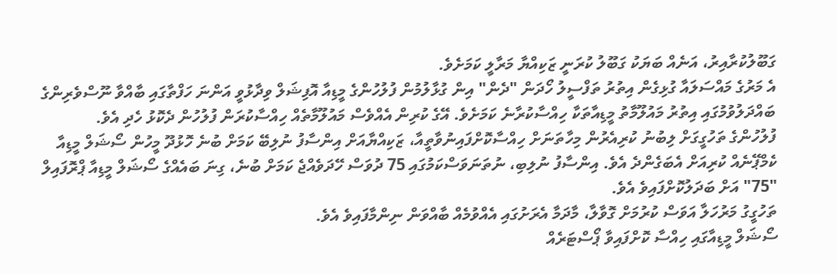ގަބޫލުކުރާއިރު، އަނެއް ބަޔަކު ގަބޫލު ކުރަނީ ޒަކިއްޔާ މަރާލީ ކަމަށެވެ.
އެ މަރުގެ މައްސަލައާ ގުޅިގެން އިތުރު ތަފްސީލު ހޯދަން "ދެން" އިން ގުޅާލުމުން ފުލުހުންގެ މީޑިއާ އޮފިޝަލް ވިދާޅުވީ އަންނަ ހަފްތާގައި ބާއްވާ ނޫސްވެރިންގެ ބައްދަލުވުމުގައި އިތުރު މައުލޫމާތު މީޑިއާތަކާ ހިއްސާކުރާނެ ކަމަށެވެ. އޭގެ ކުރިން އެއްވެސް މައުލޫމާތެއް ހިއްސާކުރަން ފުލުހުން ދެކޮޅު ހެދި އެވެ.
ފުލުހުންގެ ތަހުގީގަށް ލިބުނު ކުރިއެރުން މިހާތަނަށް ހިއްސާކޮށްފައިނުވާތީއާ، ޒަކިއްޔާއަށް އިންސާފު ނުލިބޭ ކަމަށް ބުނެ ހޮޅުދޫ މީހުން ސޯޝަލް މީޑިއާ ކެމްޕޭނެއް ކުރިއަށް އެބަގެންދެ އެވެ. އިންސާފު ނުލިބި، ނުތަނަވަސްކަމުގައި 75 ދުވަސް ހޭދަވެއްޖެ ކަމަށް ބުނެ، ގިނަ ބައެއްގެ ސޯޝަލް މީޑިއާ ޕްރޮފައިލް "75" އަށް ބަދަލުކޮށްފައިވެ އެވެ.
ތަހުގީގު މަރުހަލާ އަވަސް ކުރުމަށް ގޮވާލާ، މާދަމާ އެރަށުގައި އެއްވުމެއް ބާއްވަން ނިންމާފައިވެ އެވެ.
ސޯޝަލް މީޑިއާގައި ހިއްސާ ކޮށްފައިވާ ޕޯސްޓަރެއް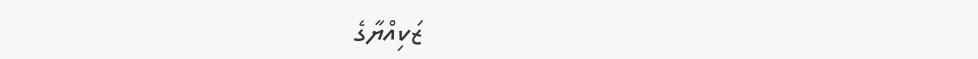ޒަކިއްޔާގެ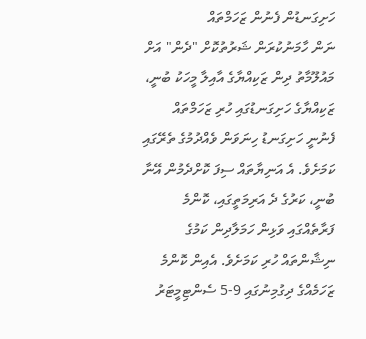ހަށިގަނޑުން ފެނުން ޒަހަމްތައް
ނަން ހާމަނުކުރަން ޝަރުތުކޮށް "ދެން" އަށް މައުލޫމާތު ދިން ޒަކިއްޔާގެ އާއިލާ މީހަކު ބުނީ، ޒަކިއްޔާގެ ހަށިގަނޑުގައި ހުރި ޒަހަމްތައް ފެނުނީ ހަށިގަނޑު ހިނަވަން ވެއްދުމުގެ ތެރޭގައި ކަމަށެވެ. އެ އަނިޔާތައް ސިފަ ކޮށްދެމުން އޭނާ ބުނީ، ކަރުގެ ދެ އަރިމަތީގައި، ކޮންމެ ފަރާތެއްގައި ވަޅިން ހަމަލާދިން ކަމުގެ ނިޝާންތައް ހުރި ކަމަށެވެ. އެއިން ކޮންމެ ޒަހަމެއްގެ ދިގުމިނުގައި 9-5 ސެންޓިމީޓަރު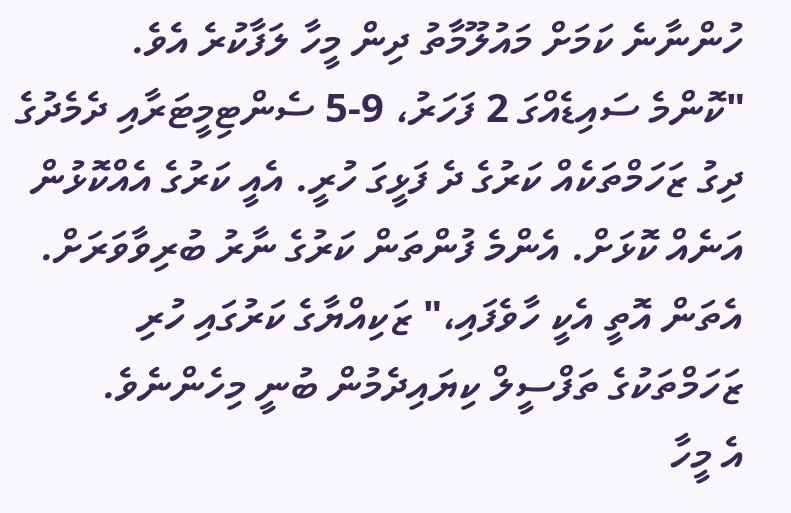ހުންނާނެ ކަމަށް މައުލޫމާތު ދިން މީހާ ލަފާކުރެ އެވެ.
"ކޮންމެ ސައިޑެއްގަ 2 ފަހަރު، 9-5 ސެންޓިމީޓަރާއި ދެމެދުގެ ދިގު ޒަހަމްތަކެއް ކަރުގެ ދެ ފަޅީގަ ހުރީ. އެއީ ކަރުގެ އެއްކޮޅުން އަނެއް ކޮޅަށް. އެންމެ ފުންތަން ކަރުގެ ނާރު ބުރިވާވަރަށް. އެތަން އޮތީ އެކީ ހާވެފައި،" ޒަކިއްޔާގެ ކަރުގައި ހުރި ޒަހަމްތަކުގެ ތަފްސީލް ކިޔައިދެމުން ބުނީ މިހެންނެވެ.
އެ މީހާ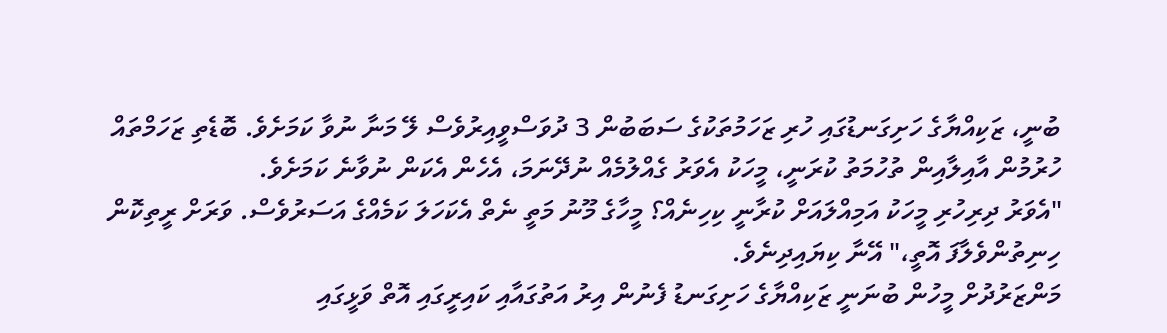ބުނީ، ޒަކިއްޔާގެ ހަށިގަނޑުގައި ހުރި ޒަހަމުތަކުގެ ސަބަބުން 3 ދުވަސްވީއިރުވެސް ލޭ މަނާ ނުވާ ކަމަށެވެ. ބޮޑެތި ޒަހަމްތައް ހުރުމުން އާއިލާއިން ތުހުމަތު ކުރަނީ، މީހަކު އެވަރު ގެއްލުމެއް ނުދޭނަމަ، އެހެން އެކަން ނުވާނެ ކަމަށެވެ.
"އެވަރު ދިރިހުރި މީހަކު އަމިއްލައަށް ކުރާނީ ކިހިނެއް؟ މީހާގެ މޫނު މަތީ ނެތް އެކަހަލަ ކަމެއްގެ އަސަރުވެސް. ވަރަށް ރީތިކޮން ހިނިތުންވެލާފަ އޮތީ،" އޭނާ ކިޔައިދިނެވެ.
މަންޒަރުދުށް މީހުން ބުނަނީ ޒަކިއްޔާގެ ހަށިގަނޑު ފެނުން އިރު އަތުގައާއި ކައިރީގައި އޮތް ވަޅީގައި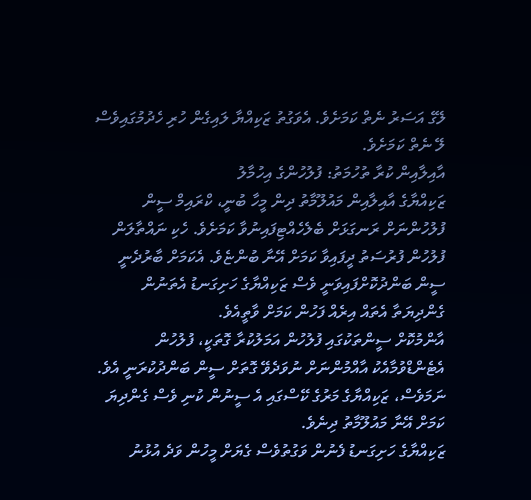ލޭގެ އަސަރު ނެތް ކަމަށެވެ. އެވަގުތު ޒަކިއްޔާ ލައިގެން ހުރި ހެދުމުގައިވެސް ލޭ ނެތް ކަމަށެވެ.
އާއިލާއިން ކުރާ ތުހުމަތު: ފުލުހުންގެ އިހުމާލު
ޒަކިއްޔާގެ އާއިލާއިން މައުލޫމާތު ދިން މީހާ ބުނީ، ކްރައިމް ސީން ފުލުހުންނަށް ރަނގަޅަށް ބެލެހެއްޓިފައިނުވާ ކަމަށެވެ. ހެކި ނައްތާލަން ފުލުހުން ފުރުސަތު ދީފައިވާ ކަމަށް އޭނާ ބުންޏެވެ. އެކަމަށް ބާރުދެނީ ސީން ބަންދުކޮށްފައިވަނީ ވެސް ޒަކިއްޔާގެ ހަށިގަނޑު އެތަނުން ގެންދިޔަތާ އެތައް އިރެއް ފަހުން ކަމަށް ވާތީއެވެ.
އާންމުކޮށް ސީންތަކުގައި ފުލުހުން އަމަލުކުރާ ގޮތަކީ، ފުލުހުން އެޓެންޑްވުމާއެކު އާއްމުންނަށް ނުވަދެވޭ ގޮތަށް ސީން ބަންދުކުރަނީ އެވެ. ނަމަވެސް، ޒަކިއްޔާގެ މަރުގެ ކޭސްގައި އެ ސީނުން ކުނި ވެސް ގެންދިޔަ ކަމަށް އޭނާ މައުލޫމާތު ދިނެވެ.
ޒަކިއްޔާގެ ހަށިގަނޑު ފެނުން ވަގުތުވެސް ގެޔަށް މީހުން ވަދެ އުޅުނު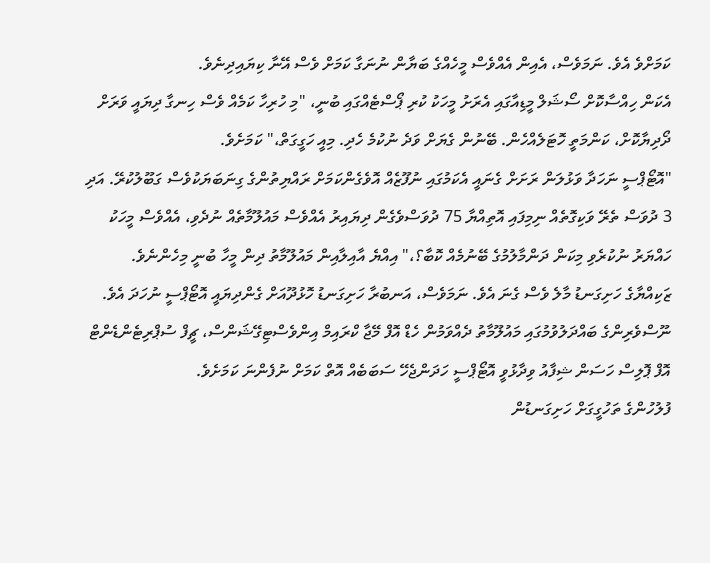ކަމަށްވެ އެވެ. ނަމަވެސް، އެއިން އެއްވެސް މީހެއްގެ ބަޔާން ނުނަގާ ކަމަށް ވެސް އޭނާ ކިޔައިދިނެވެ.
އެކަން ހިއްސާކޮށް ސޯޝަލް މީޑިއާގައި އެރަށު މީހަކު ކުރި ޕޯސްޓެއްގައި ބުނީ، "މި ހުރިހާ ކަމެއް ވެސް ހިނގާ ދިޔައީ ވަރަށް ދޯދިޔާކޮށް، ކަންމަތީ ހޮޓަލެއްހެން. ބޭނުން ގެޔަށް ވަދެ ނުކުމެ ހެދި. މިއީ ހަގީގަތް،" ކަމަށެވެ.
"އޮޓޯޕްސީ ނަހަދާ ވަޅުލަން ރަށަށް ގެނައީ އެކަމުގައި ނުފޫޒެއް އޮވެގެންކަމަށް ރައްޔިތުންގެ ގިނަބަޔަކުވެސް ގަބޫލުކުރޭ. އަދި 3 ދުވަސް ތެރޭ ވަކިގޮތެއް ނިމިފައި އޮތިއްޔާ 75 ދުވަސްވެގެން ދިޔައިރު އެއްވެސް މައުލޫމާތެއް ނުދެވި، އެއްވެސް މީހަކު ހައްޔަރު ނުކުރެވި މިކަން ދަންމާލުމުގެ ބޭނުމެއް ކޮބާ؟،" އިއްޔެ އާއިލާއިން މައުލޫމާތު ދިން މީހާ ބުނީ މިހެންނެވެ.
ޒަކިއްޔާގެ ހަށިގަނޑު މާލެ ވެސް ގެނަ އެވެ. ނަމަވެސް، އަނބުރާ ހަށިގަނޑު ހޮޅުދޫއަށް ގެންދިޔައީ އޮޓޯޕްސީ ނުހަދަ އެވެ. ނޫސްވެރިންގެ ބައްދަލުވުމުގައި މައުލޫމާތު ދެއްވަމުން ހެޑް އޮފް މޭޖާ ކްރައިމް އިންވެސްޓިގޭޝަންސް، ޗީފް ސުޕްރިޓެންޑެންޓް އޮފް ޕޮލިސް ހަސަން ޝިފާއު ވިދާޅުވީ އޮޓޯޕްސީ ހަދަންޖެހޭ ސަބަބެއް އޮތް ކަމަށް ނުފެންނަ ކަމަށެވެ.
ފުލުހުންގެ ތަހުގީގަށް ހަށިގަނޑުން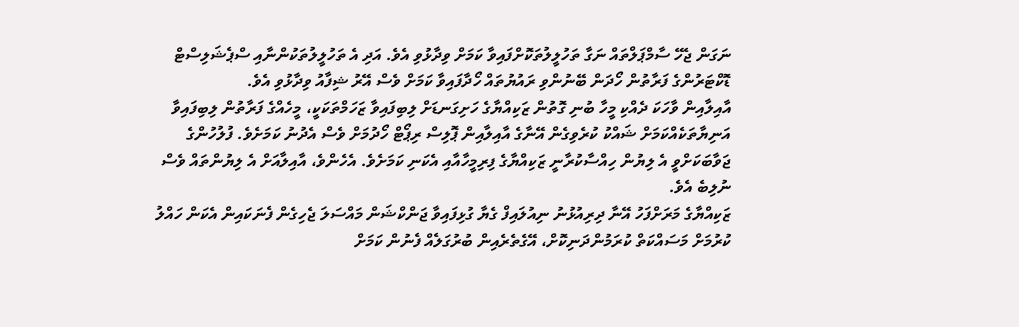ނަގަން ޖެހޭ ސާމްޕަލްތައް ނަގާ ތަހުލީލުތަކޮށްފައިވާ ކަމަށް ވިދާޅުވި އެވެ. އަދި އެ ތަހުލީލުތަކުންނާއި ސްޕެޝަލިސްޓް ޑޮކްޓަރުންގެ ފަރާތުން ހޯދަން ބޭނުންވި ރައުޔުތައް ހޯދާފައިވާ ކަމަށް ވެސް އޭރު ޝިފާއު ވިދާޅުވި އެވެ.
އާއިލާއިން ވާހަކަ ދެއްކި މީހާ ބުނި ގޮތުން ޒަކިއްޔާގެ ހަށިގަނޑަށް ލިބިފައިވާ ޒަހަމްތަކަކީ، މީހެއްގެ ފަރާތުން ލިބިފައިވާ އަނިޔާތަކެއްކަމަށް ޝައްކު ކުރެވިގެން އޭނާގެ އާއިލާއިން ޕޮލިސް ރިޕޯޓް ހޯދުމަށް ވެސް އެދުނު ކަމަށެވެ. ފުލުހުންގެ ޖަވާބަކަށްވީ އެ ލިޔުން ހިއްސާކުރާނީ ޒަކިއްޔާގެ ފިރިމީހާއާއި އެކަނި ކަމަށެވެ. އެހެންވެ، އާއިލާއަށް އެ ލިޔުންތައް ވެސް ނުލިބެ އެވެ.
ޒަކިއްޔާގެ މަރަށްފަހު އޭނާ ދިރިއުޅުނު ނިއުލައިފް ގެޔާ ގުޅިފައިވާ ޖަންކްޝަން މައްސަލަ ޖެހިގެން ފެނަކައިން އެކަން ހައްލު ކުރުމަށް މަސައްކަތް ކުރަމުންދަނިކޮށް، އޭގެތެރެއިން ބުރުގަލެއް ފެނުން ކަމަށް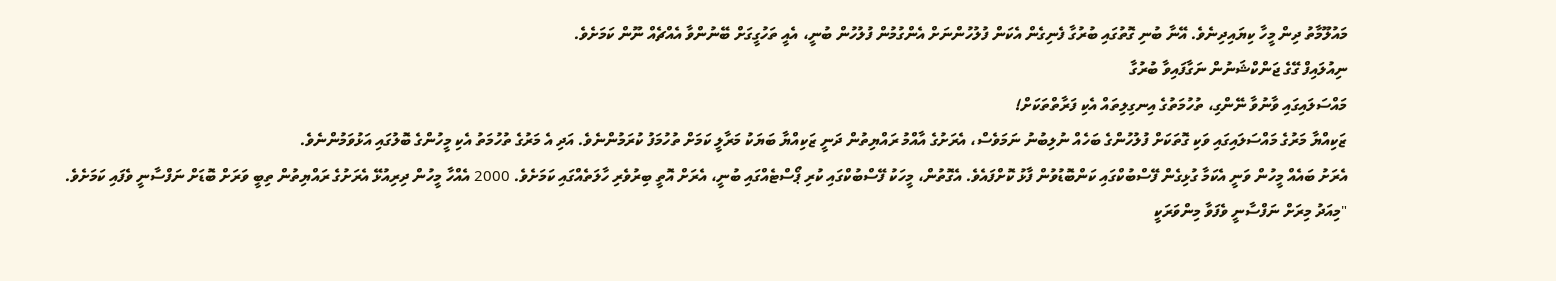މައުލޫމާތު ދިން މީހާ ކިޔައިދިނެވެ. އޭނާ ބުނި ގޮތުގައި ބުރުގާ ފެނިގެން އެކަން ފުލުހުންނަށް އެންގުމުން ފުލުހުން ބުނީ، އެއީ ތަހުގީގަށް ބޭނުންވާ އެއްޗެއް ނޫން ކަމަށެވެ.
ނިއުލައިފް ގޭގެ ޖަންކްޝަނުން ނަގާފައިވާ ބުރުގާ
މައްސަލައިގައި ވާނުވާ ނޭންގި، ތުހުމަތުގެ އިނގިލިތައް އެކި ފަރާތްތަކަށް!
ޒަކިއްޔާ މަރުގެ މައްސަލައިގައި ވަކި ގޮތަކަށް ފުލުހުންގެ ބަހެއް ނުލިބުނު ނަމަވެސް، އެރަށުގެ އާއްމު ރައްޔިތުން ދަނީ ޒަކިއްޔާ ބަޔަކު މަރާލީ ކަމަށް ތުހުމަފު ކުރަމުންނެވެ. އަދި އެ މަރުގެ ތުހުމަތު އެކި މީހުންގެ ބޮލުގައި އަޅުވަމުންނެވެ.
އެރަށު ބައެއް މީހުން ވަނީ އެކަމާ ގުޅިގެން ފޭސްބުކްގައި ކަންބޮޑުވުން ފާޅު ކޮށްފައެވެ. އެގޮތުން، މީހަކު ފޭސްބުކްގައި ކުރި ޕޯސްޓެއްގައި ބުނީ، އެރަށް އޮތީ ބިރުވެރި ހާލަތެއްގައި ކަމަށެވެ. 2000 އެއްހާ މީހުން ދިރިއުޅޭ އެރަށުގެ ރައްޔިތުން ތިބީ ވަރަށް ބޮޑަށް ނަފްސާނީ ވެފައި ކަމަށެވެ.
"މިއަދު މިރަށް ނަފްސާނީ ވެފަވާ މިންވަރަކީ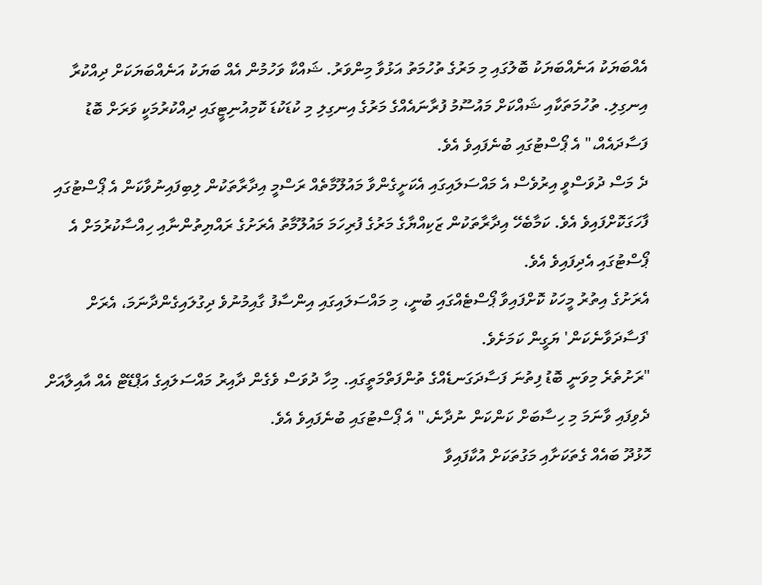އެއްބަޔަކު އަނެއްބަޔަކު ބޮލުގައި މި މަރުގެ ތުހުމަތު އަޅުވާ މިންވަރު. ޝައްކާ ވަހުމުން އެއް ބަޔަކު އަނެއްބަޔަކަށް ދިއްކުރާ އިނގިލި. ތުހުމަތަކާއި ޝައްކަށް މައުސޫމު ފުރާނައެއްގެ މަރުގެ އިނގިލި މި ކުޑަކުޑަ ކޮމިއުނިޓީގައި ދިއްކުރުމަކީ ވަރަށް ބޮޑު ފަސާދައެއް،" އެ ޕޯސްޓުގައި ބުނެފައިވެ އެވެ.
ދެ މަސް ދުވަސްވީ އިރުވެސް އެ މައްސަލައިގައި އެކަށީގެންވާ މައުލޫމާތެއް ރަސްމީ އިދާރާތަކުން ލިބިފައިނުވާކަން އެ ޕޯސްޓުގައި ފާހަގަކޮށްފައިވެ އެވެ. ކަމާބެހޭ އިދާރާތަކުން ޒަކިއްޔާގެ މަރުގެ ފުރިހަމަ މައުލޫމާތު އެރަށުގެ ރައްޔިތުންނާއި ހިއްސާކުރުމަށް އެ ޕޯސްޓުގައި އެދިފައިވެ އެވެ.
އެރަށުގެ އިތުރު މީހަކު ކޮށްފައިވާ ޕޯސްޓެއްގައި ބުނީ، މި މައްސަލައިގައި އިންސާފު ގާއިމުނުވެ ދިގުލައިގެންދާނަމަ، އެރަށް 'ފަސާދަވާނެކަން' ޔަގީން ކަމަށެވެ.
"ރަށުތެރެ މިވަނީ ބޮޑު ފިތުނަ ފަސާދަގަނޑެއްގެ ތުންފަތްމަތީގައި. މިހާ ދުވަސް ވެގެން ދާއިރު މައްސަލައިގެ އަޕްޑޭޓް އެއް އާއިލާއަށް ދެވިފައި ވާނަމަ މި ހިސާބަށް ކަންކަން ނުދާނެ،" އެ ޕޯސްޓުގައި ބުނެފައިވެ އެވެ.
ހޮޅުދޫ ބައެއް ގެތަކަށާއި މަގުތަކަށް އުކާފައިވާ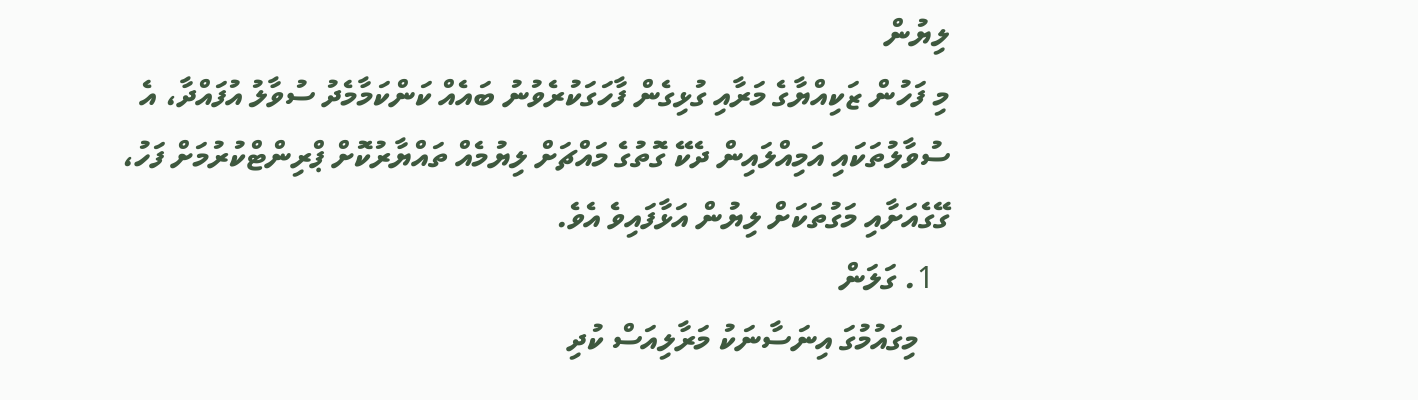ލިޔުން
މި ފަހުން ޒަކިއްޔާގެ މަރާއި ގުޅިގެން ފާހަގަކުރެވުނު ބައެއް ކަންކަމާމެދު ސުވާލު އުފައްދާ، އެ ސުވާލުތަކައި އަމިއްލައިން ދެކޭ ގޮތުގެ މައްޗަށް ލިޔުމެއް ތައްޔާރުކޮށް ޕްރިންޓްކުރުމަށް ފަހު، ގޭގެއަށާއި މަގުތަކަށް ލިޔުން އަޅާފައިވެ އެވެ.
  1. ގަލަން
    މިގައުމުގަ އިނަސާނަކު މަރާލިއަސް ކުދި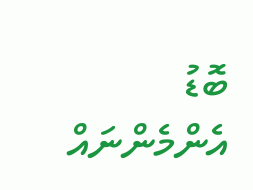ބޮޑު އެންމެންނައް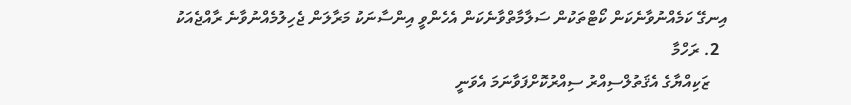އިނގޭ ކަމެއްނުވާނެކަން ކޯޓްތަކުން ސަލާމާތްވާނެކަން އެހެންވީ އިންސާނަކު މަރާލަން ޖެހިލުމެއްނުވާނެ ރާއްޖެއަކު
  2. ރަހްމާ
    ޒަކިއްޔާގެ އެޤަތުލްސިއްރު ސިއްރުކޮށްފަވާނަމަ އެވަނީ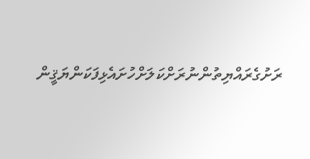ރަށުގެރައްޔިތުންނުރަށްކަލަށްހުށައެޅިފަކަންޔަޤީން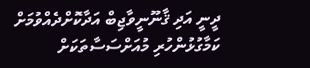ދީނީ އަދި ޤާނޫނީވާޖިބް އަދާކޮށްދެއްވުމަށް ކަމާގުޅުންހުރި މުއަށްސަސާތަކަށް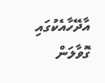އާދޭހާއެކުގައި ގޮވާލަން